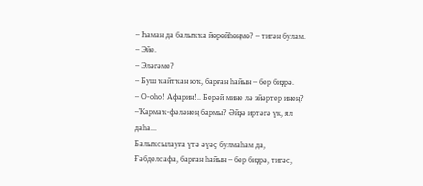– Һаман да балыҡҡа йөрөйһөңмө? – тигән булам.
– Эйе.
– Эләгәме?
– Буш ҡайтҡан юҡ, барған һайын – бер биҙрә.
– О-оһо! Афарин!.. Берәй мине лә эйәртер инең?
–Ҡармаҡ-фәләнең бармы? Әйҙә иртәгә үк, ял даһа...
Балыҡсылауға үтә әүәҫ булмаһам да, Ғәбделсафа, барған һайын – бер биҙрә, тигәс,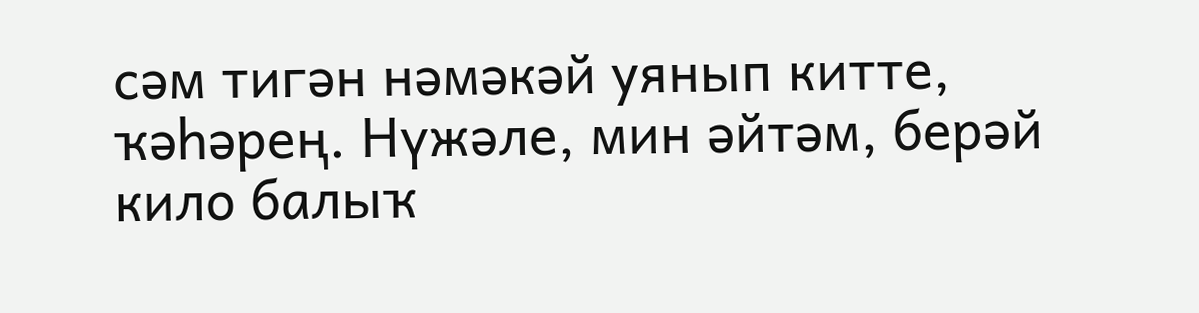сәм тигән нәмәкәй уянып китте, ҡәһәрең. Нүжәле, мин әйтәм, берәй кило балыҡ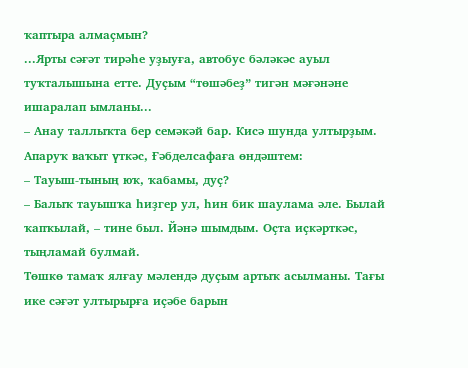ҡаптыра алмаҫмын?
...Ярты сәғәт тирәһе уҙыуға, автобус бәләкәс ауыл туҡталышына етте. Дуҫым “төшәбеҙ” тигән мәғәнәне ишаралап ымланы...
– Анау таллыҡта бер семәкәй бар. Кисә шунда ултырҙым.
Апаруҡ ваҡыт үткәс, Ғәбделсафаға өндәштем:
– Тауыш-тының юҡ, ҡабамы, дуҫ?
– Балыҡ тауышҡа һиҙгер ул, һин бик шаулама әле. Былай ҡапҡылай, – тине был. Йәнә шымдым. Оҫта иҫкәрткәс, тыңламай булмай.
Төшкө тамаҡ ялғау мәлендә дуҫым артыҡ асылманы. Тағы ике сәғәт ултырырға иҫәбе барын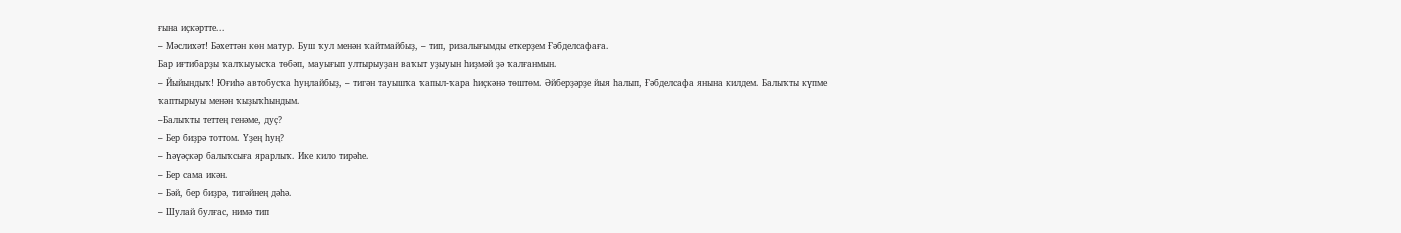ғына иҫкәртте...
– Мәслихәт! Бәхеттән көн матур. Буш ҡул менән ҡайтмайбыҙ, – тип, ризалығымды еткерҙем Ғәбделсафаға.
Бар иғтибарҙы ҡалҡыуысҡа төбәп, мауығып ултырыуҙан ваҡыт уҙыуын һиҙмәй ҙә ҡалғанмын.
– Йыйындыҡ! Юғиһә автобусҡа һуңлайбыҙ, – тигән тауышҡа ҡапыл-ҡара һиҫкәнә төштөм. Әйберҙәрҙе йыя һалып, Ғәбделсафа янына килдем. Балыҡты күпме ҡаптырыуы менән ҡыҙыҡһындым.
–Балыҡты теттең генәме, дуҫ?
– Бер биҙрә тоттом. Үҙең һуң?
– Һәүәҫкәр балыҡсыға ярарлыҡ. Ике кило тирәһе.
– Бер сама икән.
– Бәй, бер биҙрә, тигәйнең дәһә.
– Шулай булғас, нимә тип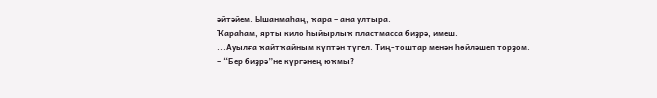әйтәйем. Ышанмаһаң, ҡара – ана ултыра.
Ҡараһам, ярты кило һыйырлыҡ пластмасса биҙрә, имеш.
...Ауылға ҡайтҡайным күптән түгел. Тиң-тоштар менән һөйләшеп торҙом.
– “Бер биҙрә”не күргәнең юҡмы?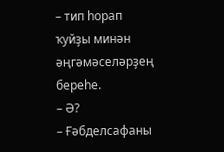– тип һорап ҡуйҙы минән әңгәмәселәрҙең береһе.
– Ә?
– Ғәбделсафаны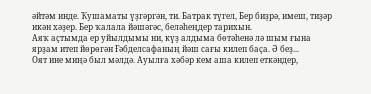әйтәм инде. Ҡушаматы үҙгәргән, ти. Батрак түгел, Бер биҙрә, имеш, тиҙәр икән хәҙер. Бер ҡалала йәшәгәс, беләһеңдер тарихын.
Аяҡ аҫтымда ер уйылдымы ни, күҙ алдыма бөтәһенә лә шым ғына ярҙам итеп йөрөгән Ғәбделсафаның йәш сағы килеп баҫа. Ә беҙ...
Оят ине миңә был мәлдә. Ауылға хәбәр кем аша килеп еткәндер,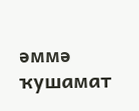әммә ҡушамат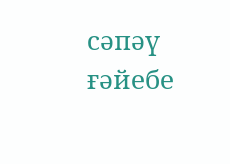сәпәү ғәйебе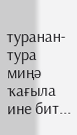туранан-тура миңә ҡағыла ине бит...